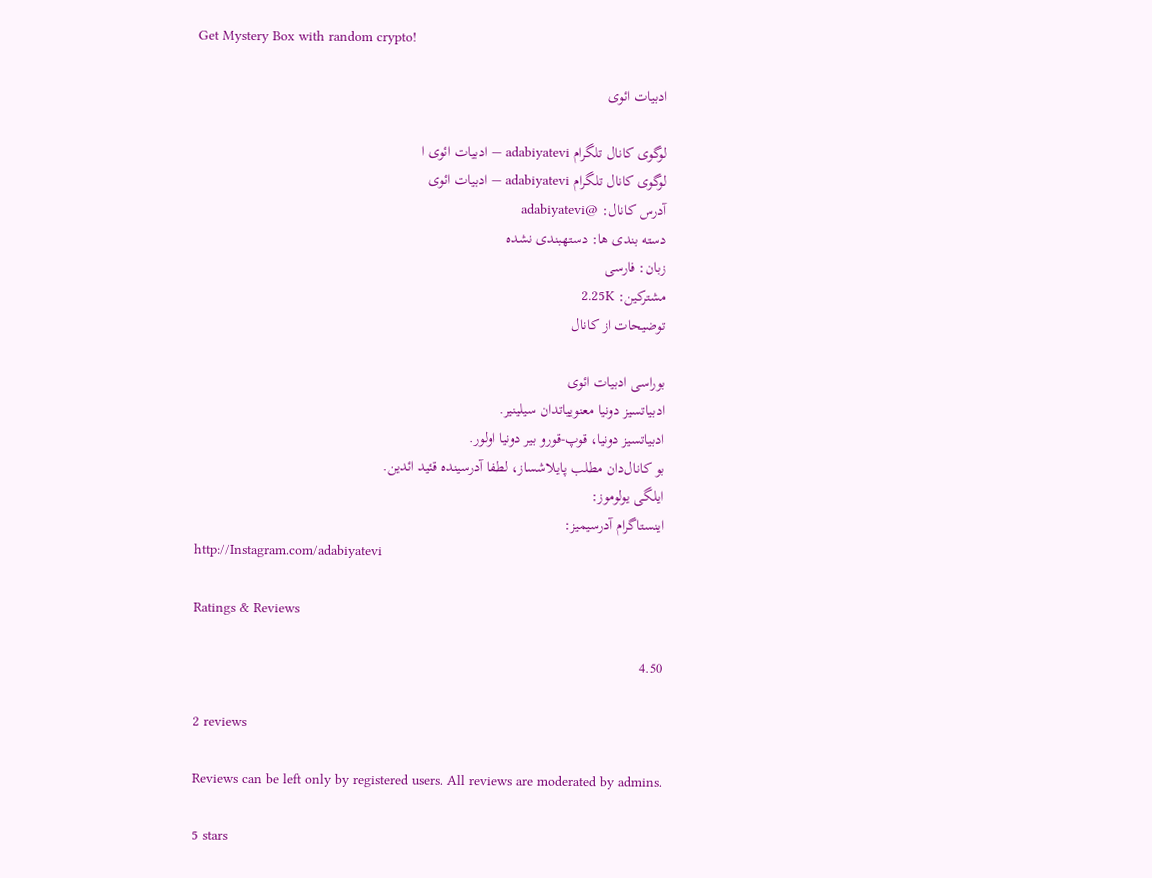Get Mystery Box with random crypto!

ادبیات ائوی

لوگوی کانال تلگرام adabiyatevi — ادبیات ائوی ا
لوگوی کانال تلگرام adabiyatevi — ادبیات ائوی
آدرس کانال: @adabiyatevi
دسته بندی ها: دستهبندی نشده
زبان: فارسی
مشترکین: 2.25K
توضیحات از کانال

بوراسی ادبیات ائوی
ادبیاتسیز دونیا معنوییاتدان سیلینیر.
ادبیاتسیز دونیا، قوپ-قورو بیر دونیا اولور.
بو کانال‌دان مطلب پایلاشساز، لطفا آدرسینده قئید ائدین.
ایلگی یولوموز:
اینستاگرام آدرسیمیز:
http://Instagram.com/adabiyatevi

Ratings & Reviews

4.50

2 reviews

Reviews can be left only by registered users. All reviews are moderated by admins.

5 stars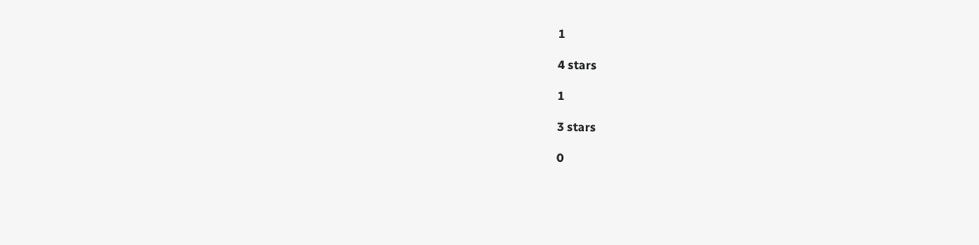1

4 stars

1

3 stars

0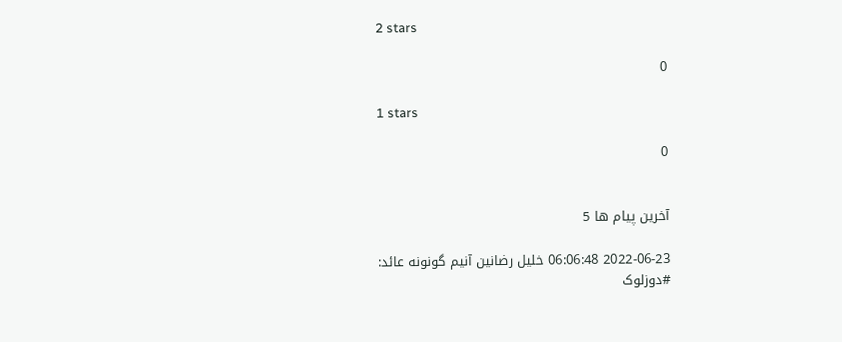2 stars

0

1 stars

0


آخرین پیام ها 5

2022-06-23 06:06:48 خلیل رضانین آنیم گونونه عائد:
#دوزلوک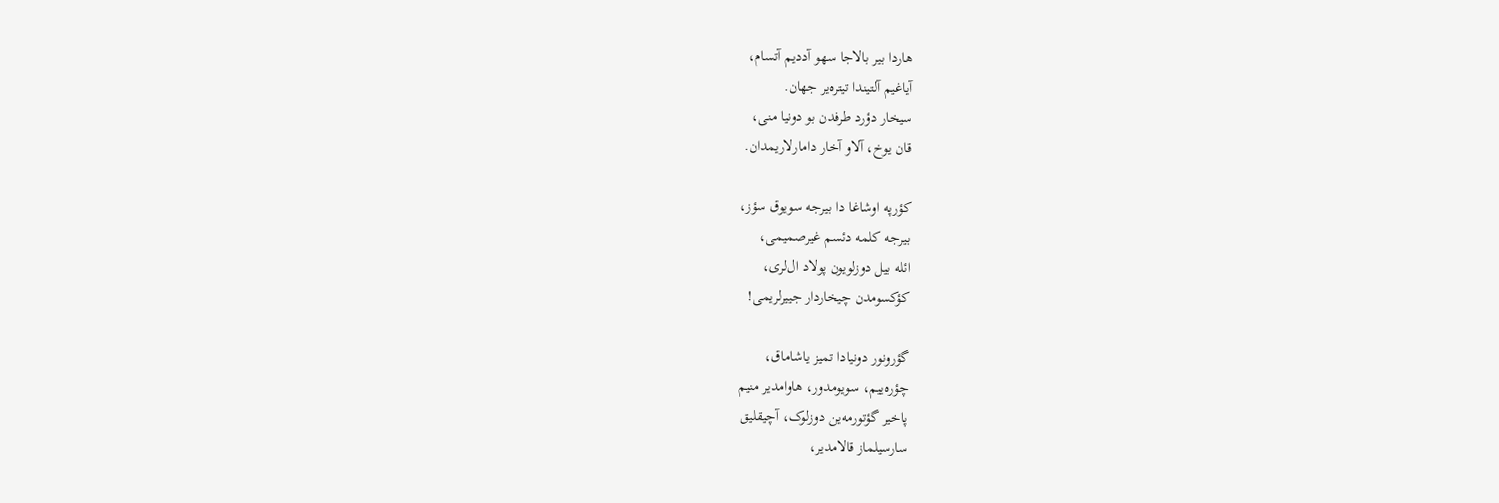هاردا بیر بالاجا سهو آددیم آتسام،
آیاغیم آلتیندا تیتره‌یر جهان.
سیخار دؤرد طرفدن بو دونیا منی،
قان یوخ، آلاو آخار دامارلاریمدان.

کؤرپه اوشاغا دا بیرجه سویوق سؤز،
بیرجه کلمه دئسم غیرصمیمی،
ائله بیل دوزلویون پولاد ال‌لری،
کؤکسومدن چیخاردار جییرلریمی!

گؤرونور دونیادا تمیز یاشاماق،
چؤره‌ییم، سویومدور، هاوامدیر منیم
پاخیر گؤتورمه‌ین دوزلوک، آچیقلیق
سارسیلماز‌ قالامدیر‌،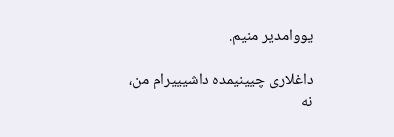یووامدیر منیم.

داغلاری چیینیمده داشیییرام من،
نه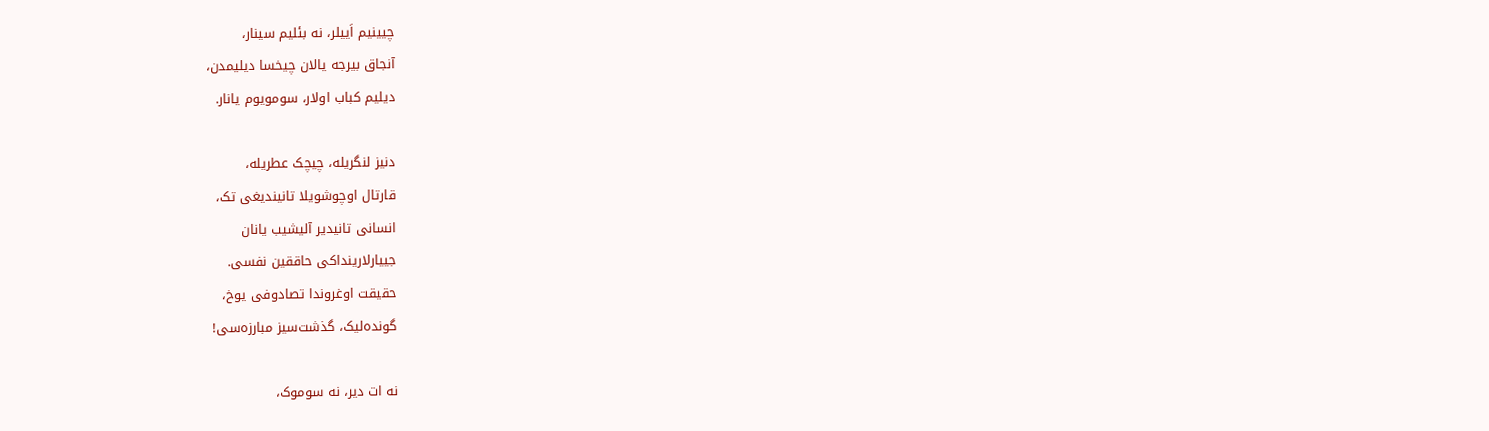چیینیم اَییلر، نه بئلیم سینار،
آنجاق بیرجه یالان چیخسا دیلیمدن،
دیلیم کباب اولار، سومویوم یانار.

دنیز لنگریله، چیچک عطریله،
قارتال اوچوشویلا تانیندیغی تک،
انسانی تانیدیر آلیشیب یانان
جییارلارینداکی حاققین نفسی.
حقیقت اوغروندا تصادوفی یوخ،
گونده‌لیک، گذشت‌سیز مبارزه‌سی!

نه ات دیر، نه سوموک،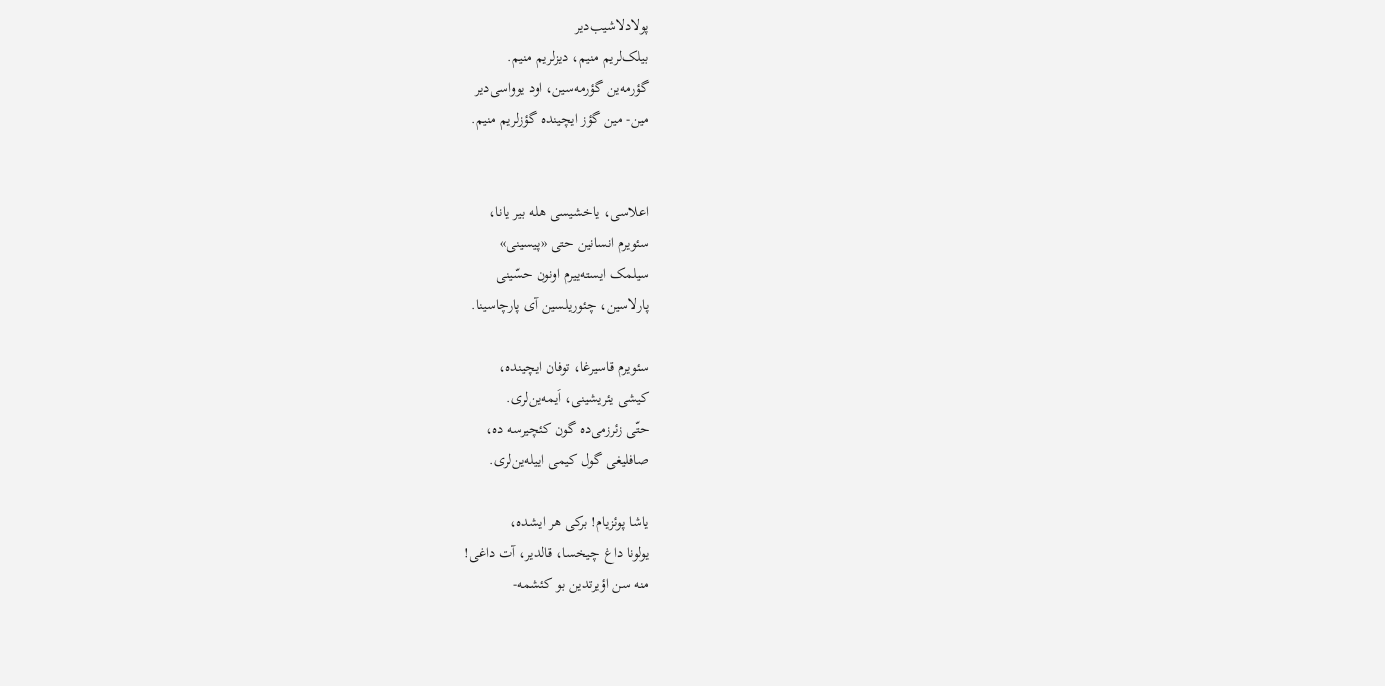پولادلاشیب‌دیر
بیلک‌لریم منیم، دیزلریم منیم.
گؤرمه‌ین گؤرمه‌سین، اود یوواسی‌دیر
مین- مین گؤز ایچینده گؤزلریم منیم.


اعلاسی، یاخشیسی هله بیر یانا،
سئویرم انسانین حتی «پیسینی»
سیلمک ایسته‌ییرم اونون حسّینی
پارلاسین، چئوریلسین آی پارچاسینا.

سئویرم قاسیرغا، توفان ایچینده،
کیشی یئریشینی، اَیمه‌ین‌لری.
حتّی زئرزمی‌ده گون کئچیرسه ده،
صافلیغی گول کیمی اییله‌ین‌لری.

یاشا پوئزیام! برکی هر ایشده،
یولونا داغ چیخسا، قالدیر، آت داغی!
منه سن اؤیرتدین بو کئشمه-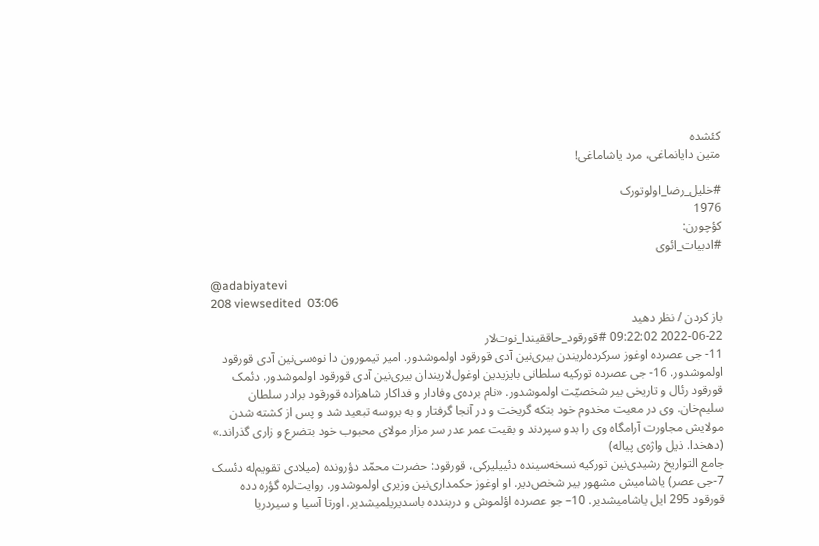کئشده
متین دایانماغی، مرد یاشاماغی!

#خلیل_رضا_اولوتورک
1976
کؤچورن:
#ادبیات_ائوی

@adabiyatevi
208 viewsedited  03:06
باز کردن / نظر دهید
2022-06-22 09:22:02 #قورقود_حاققیندا_نوت‌لار
11- جی عصرده اوغوز سرکرده‌لریندن بیری‌نین آدی‌ قورقود اولموشدور. امیر تیمورون دا نوه‌سی‌نین آدی قورقود اولموشدور. 16- جی عصرده تورکیه سلطانی بایزیدین اوغول‌لاریندان بیری‌‌نین آدی قورقود اولموشدور. دئمک قورقود رئال و تاریخی بیر شخصیّت اولموشدور. «نام برده‌ی وفادار و فداکار شاهزاده قورقود برادر سلطان سلیم‌خان. وى در معیت مخدوم خود بتکه گریخت و در آنجا گرفتار و به بروسه تبعید شد و پس از کشته شدن مولایش مجاورت آرامگاه وی را بدو سپردند و بقیت عمر عدر سر مزار مولاى محبوب خود بتضرع و زارى گذراند.» (دهخدا. ذیل واژه‌ی پیاله)
جامع التواریخ رشیدی‌نین تورکیه نسخه‌سینده دئییلیرکی، قورقود: حضرت محمّد دؤرونده (میلادی تقویم‌له دئسک 7-جی عصر) یاشامیش مشهور بیر شخص‌دیر. او اوغوز حکمداری‌نین وزیری اولموشدور. روایت‌لره گؤره دده قورقود 295 ایل یاشامیشدیر. 10– جو عصرده اؤلموش و دربندده باسدیریلمیشدیر. اورتا آسیا و سیردریا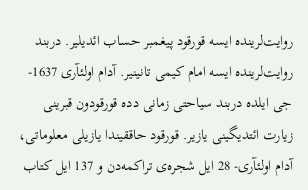روایت‌لرینده ایسه قورقود پیغمبر حساب ائدیلیر. دربند روایت‌لرینده ایسه امام کیمی تانینیر. آدام اولئآری 1637- جی ایلده دربند سیاحتی زمانی دده قورقودون قبرینی زیارت ائتدیگینی یازیر. قورقود حاققیندا یازیلی معلوماتی، آدام اولئآری- 28 ایل شجره‌ی تراکمه‌دن و 137 ایل کتاب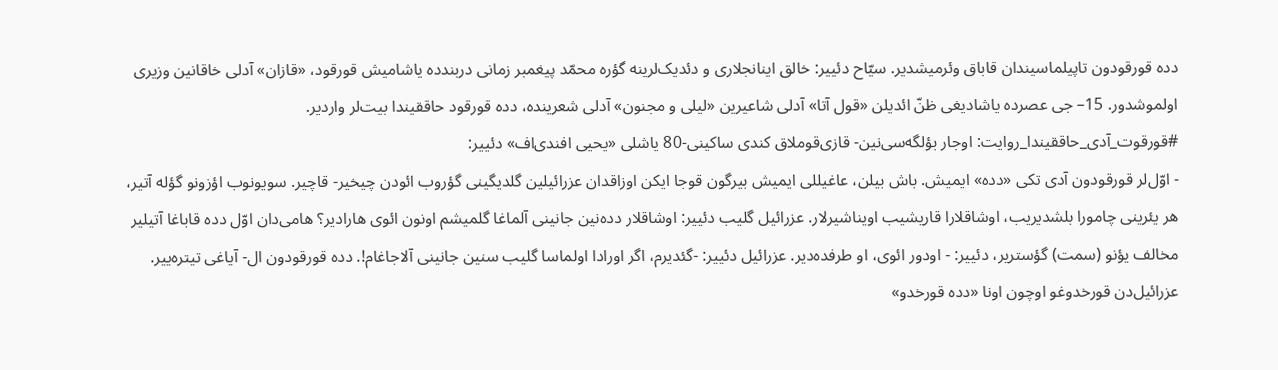دده قورقودون تاپیلماسیندان قاباق وئرمیشدیر. سیّاح دئییر: خالق اینانجلاری و دئدیک‌لرینه گؤره محمّد پیغمبر زمانی دربندده یاشامیش قورقود، «قازان» آدلی خاقانین وزیری اولموشدور. 15– جی عصرده یاشادیغی ظنّ ائدیلن «قول آتا» آدلی شاعیرین «لیلی و مجنون» آدلی شعرینده، دده قورقود حاققیندا بیت‌لر واردیر.
#قورقوت_آدی_حاققیندا_روایت: اوجار بؤلگه‌سی‌نین- قازی‌قوملاق کندی ساکینی-80 یاشلی «یحیی افندی‌اف» دئییر:
- اوّل‌لر قورقودون آدی تکی «دده» ایمیش. باش بیلن، عاغیللی ایمیش بیرگون قوجا ایکن اوزاقدان عزرائیلین گلدیگینی گؤروب ائودن چیخیر- قاچیر. سویونوب اؤزونو گؤله آتیر، هر یئرینی چامورا بلشدیریب، اوشاقلارا قاریشیب اویناشیرلار. عزرائیل گلیب دئییر: اوشاقلار دده‌نین جانینی آلماغا گلمیشم اونون ائوی هارادیر؟ هامی‌دان اوّل دده قاباغا آتیلیر مخالف یؤنو (سمت) گؤستریر، دئییر: - اودور ائوی، او طرفده‌دیر. عزرائیل دئییر: -گئدیرم، اگر اورادا اولماسا گلیب سنین جانینی آلاجاغام!. دده قورقودون ال- آیاغی تیتره‌ییر. عزرائیل‌دن قورخدوغو اوچون اونا «دده قورخدو»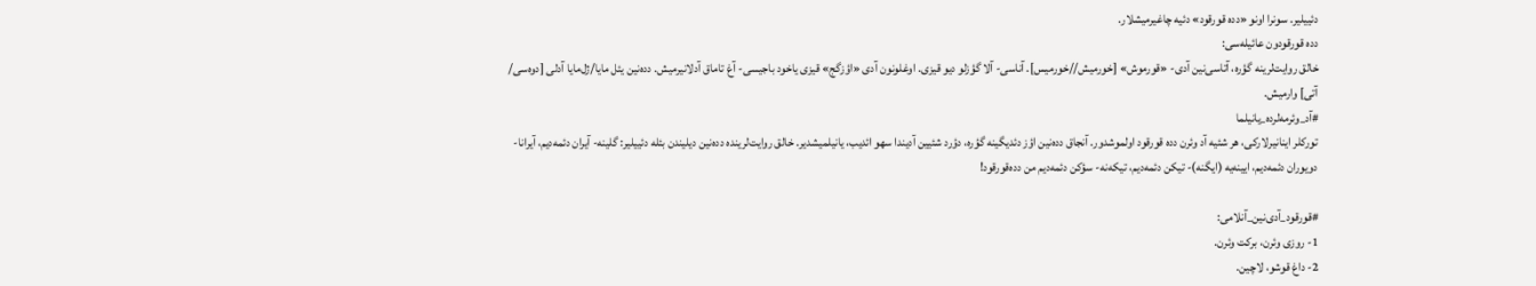دئییلیر. سونرا اونو «دده قورقود» دئیه چاغیرمیشلار.
دده قورقودون عائیله‌سی:
خالق روایت‌لرینه گؤره، آتاسی‌نین آدی- «قورموش» [خورمیش//خورمیس]. آناسی- آلا گؤزلو دیو قیزی. اوغلونون آدی «اؤزگج» قیزی یاخود باجیسی- آغ تاماق آدلانیرمیش. دده‌نین یئل مایا/ژل‌مایا آدلی [دوه‌سی/ آتی] وارمیش.
#آد_وئرمه‌لرده_یانیلما
تورکلر اینانیرلارکی، هر شئیه آد وئرن دده قورقود اولموشدو‌ر. آنجاق دده‌نین اؤز دئدیگینه گؤره، دؤرد شئیین آدیندا سهو ائدیب، یانیلمیشدیر. خالق روایت‌لرینده دده‌نین دیلیندن بئله دئییلیر: گلینه- آیران دئمه‌دیم،‌ آیرانا- دویوران دئمه‌دیم، ایینه‌یه (ایگنه)- تیکن دئمه‌دیم، ‌تیکه‌نه- سؤکن دئمه‌دیم من دده‌قورقود‌!

#قورقود_آدی‌نین_آنلامی:
1- روزی وئر‌‌‌‌ن،‌ برکت وئر‌ن.
2- داغ قوشو، لاچین.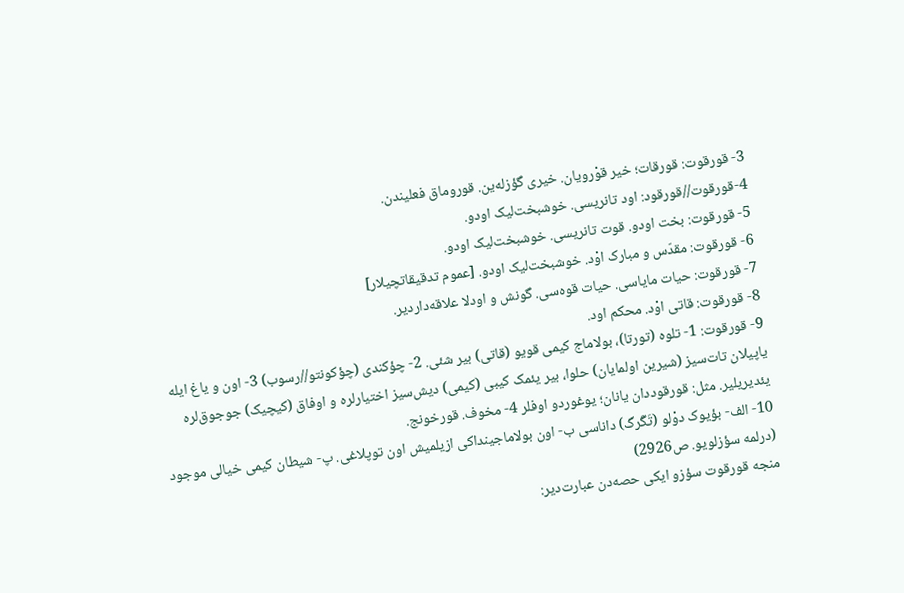3- قورقوت: قورقات؛ خیر قوْرویان. خیری گؤزله‌ین. قوروماق فعلیندن.
4-قورقوت//قورقود: اود تانریسی. خوشبخت‌لیک اودو.
5- قورقوت: بخت اودو. قوت تانریسی. خوشبخت‌لیک اودو.
6- قورقوت: مقدّس و مبارک اوْد. خوشبخت‌لیک اودو. [عموم تدقیقاتچیلار]
7- قورقوت: حیات مایاسی. حیات قوه‌سی. گونش و اودلا علاقه‌داردیر.
8- قورقوت: قاتی اوْد. محکم اود.
9- قورقوت: 1- تلوه (تورتا)،‌ بولاماج کیمی قویو (قاتی) بیر شئی. 2- چؤکندی (چؤکونتو//رسوب) 3- اون و یاغ ایله یاپیلان تات‌‌سیز (شیرین اولمایان) حلوا، بیر یئمک کیبی (کیمی) دیش‌سیز اختیارلره و اوفاق (کیچیک) جوجوق‌لره یئدیریلیر. مثل: قورقوددان یانان؛ یوغوردو اوفلر 4- مخوف. قورخونج.
10- الف- بؤیوک دوْلو (تَگَرگ) داناسی ب- اون بولاماجینداکی ازیلمیش اون توپلاغی. پ- شیطان کیمی خیالی موجود (درلمه سؤزلویو. ص2926)
منجه قورقوت سؤزو ایکی حصه‌دن عبارت‌دیر: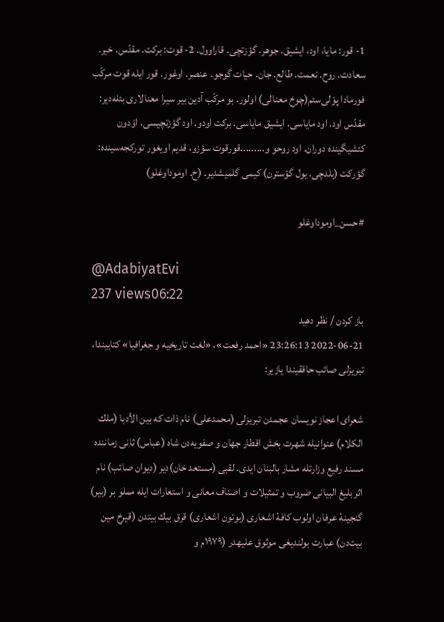1- قور: مایا، اود، ایشیق. جوهر. گؤزتچی. قاراوول. 2- قوت: برکت. مقدّس. خیر. سعادت. روح. نعمت. طالع. جان. حیات گوجو. عنصر. اوغور. قور ایله قوت مرکّب فورمادا پوْلی‌سئم(چوخ معنالی) اولور. بو مرکّب آدین بیر سیرا معنالاری بئله‌دیر: مقدّس اود. اود مایاسی. ایشیق مایاسی. برکت اودو. اود گؤزتچیسی. اوْدون کئشیگینده دوران. اود روحو و.........قورقوت سؤزو، قدیم اویغور تورکجه‌سینده: گؤرکت (بلدچی. یول گؤسترن) کیمی گلمیشدیر. (ح. اوموداوغلو)

#حسن_اوموداوغلو

@AdabiyatEvi
237 views06:22
باز کردن / نظر دهید
2022-06-21 23:26:13 «احمد رفعت»، «لغت تاریخیه و جغرافیا» کتابیندا، تبریزلی صائب حاققیندا یازیر:

شعرای اعجاز نویسان عجمدن تبریزلی (محمدعلی) نام ذات که بين الأدبا (ملك الكلام) عنوانیله شهرت بخش اقطار جهان و صفویه‌دن شاه (عباس) ثانی زماننده مسند رفیع وزارتله مشار بالبنان ایدی. لقبی (مستعد خان)دیر (دیوان صائب) نام اثر بلیغ البيانی ضروب و تمثیلات و اصناف معانی و استعارات ایله مملو بر (بیر) گنجينهٔ عرفان اولوب کافهٔ اشعاری (بوتون اشعاری) قرق بيك بيتدن (قیرخ مین بیت‌دن) عبارت بولنديغی موثوق عليهدر (۱۹۷۹م و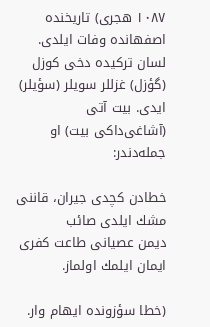۱۰۸۷ هجری) تاريخنده اصفهانده وفات ایلدى.
لسان ترکیده دخی کوزل (گؤزل) غزللر سويلر (سؤیلر) ایدی. بيت آتی (آشاغی‌داکی بیت) او جمله‌دندر:

خطادن کچدى جيران، قاننی مشك ایلدی صائب
دیمن عصیانی طاعت کفرى ايمان ايلمك اولماز.

(خطا سؤزونده ایهام وار.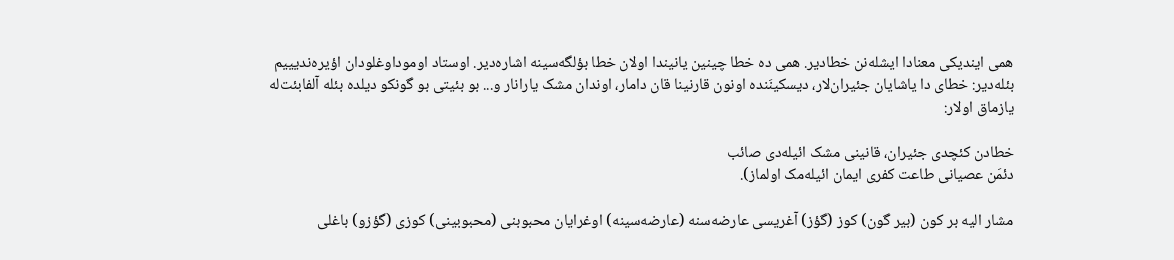همی ایندیکی معنادا ایشله‌نن خطادیر. همی ده خطا چینین یانیندا اولان خطا بؤلگه‌سینه اشاره‌دیر. اوستاد اوموداوغلودان اؤیره‌ندیییم بئله‌دیر: خطای دا یاشایان جئیران‌لار، دیسکینَنده اونون قارنینا قان دامار، اوندان مشک یارانار و... بو بئیتی بو گونکو دیلده بئله آلفابئت‌له یازماق اولار:

خطادن کئچدی جئیران، قانینی مشک ائیله‌دی صائب
دئمَن عصیانی طاعت کفری ایمان ائیله‌مک اولماز).

مشار اليه بر كون (بیر گون) كوز (گؤز) آغریسی عارضه‌سنه (عارضه‌سینه) اوغرایان محبوبنی (محبوبینی) کوزی (گؤزو) باغلى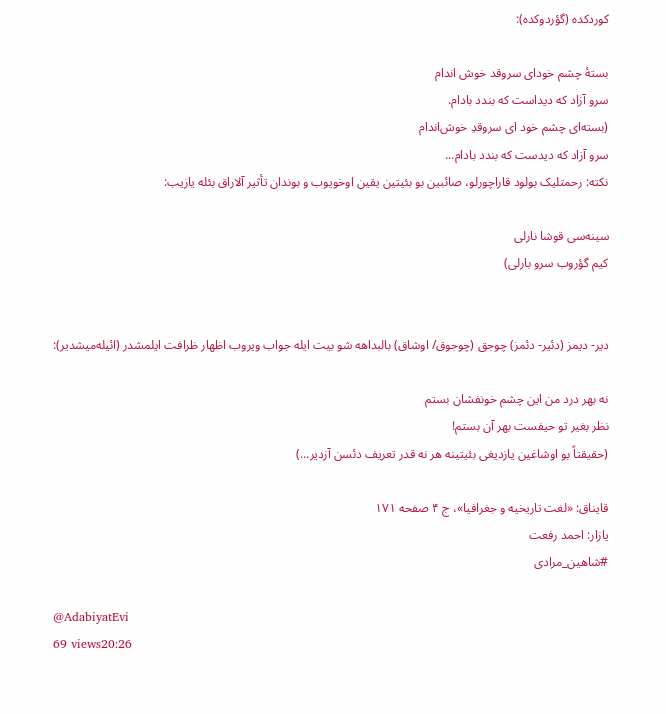کوردکده (گؤردوکده):

بستهٔ چشم خودای سروقد خوش اندام
سرو آزاد که دیداست که بندد بادام.
(بسته‌ای چشم خود ای سروقدِ خوش‌اندام
سرو آزاد که دیدست که بندد بادام...
نکته: رحمتلیک بولود قاراچورلو، صائبین بو بئیتین یقین اوخویوب و بوندان تأثیر آلاراق بئله یازیب:

سینه‌سی قوشا نارلی
کیم‌ گؤروب سرو بارلی)


دیر- ديمز (دئیر- دئمز) چوجق (چوجوق/ اوشاق) بالبداهه شو بیت ایله جواب ویروب اظهار ظرافت ايلمشدر (ائیله‌میشدیر):

نه بهر درد من این چشم خونفشان بستم
نظر بغير تو حیفست بهر آن بستم!
(حقیقتاً بو اوشاغین یازدیغی بئیتینه هر نه قدر تعریف دئسن آزدیر...)

قایناق: «لغت تاریخیه و جغرافیا»، ج ۴ صفحه ۱۷۱
یازار: احمد رفعت
#شاهین_مرادی

@AdabiyatEvi
69 views20:26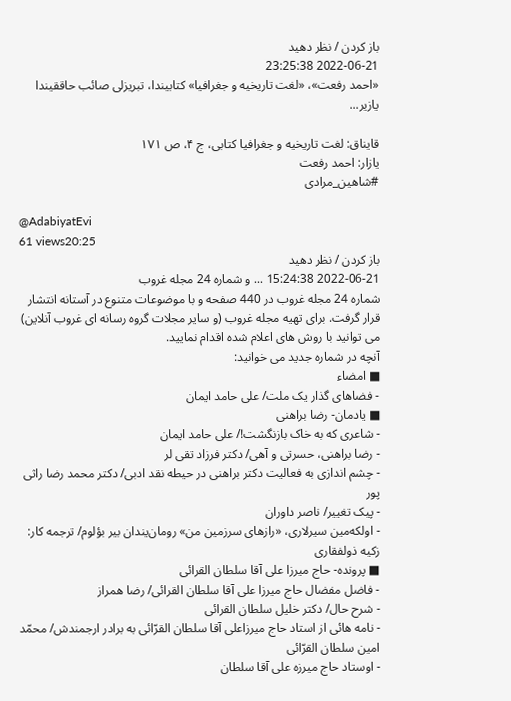باز کردن / نظر دهید
2022-06-21 23:25:38
«احمد رفعت»، «لغت تاریخیه و جغرافیا» کتابیندا، تبریزلی صائب حاققیندا یازیر...

قایناق: لغت تاریخیه و جغرافیا کتابی، ج ۴، ص ۱۷۱
یازار: احمد رفعت
#شاهین_مرادی

@AdabiyatEvi
61 views20:25
باز کردن / نظر دهید
2022-06-21 15:24:38 ... و شماره 24 مجله غروب
شماره 24 مجله غروب در 440 صفحه و با موضوعات متنوع در آستانه انتشار قرار گرفت. برای تهیه مجله غروب (و سایر مجلات گروه رسانه ای غروب آنلاین) می توانید با روش های اعلام شده اقدام نمایید.
آنچه در شماره جدید می خوانید:
■ امضاء
- فضاهای گذار یک ملت/ علی حامد ایمان
■ یادمان- رضا براهنی
- شاعری که به خاک بازنگشت!/ علی حامد ایمان
- رضا براهنی، حسرتی و آهی/ دکتر فرزاد تقی لر
- چشم اندازی به فعالیت دکتر براهنی در حیطه نقد ادبی/ دکتر محمد رضا راثی پور
- پیک تغییر/ ناصر داوران
- اولکه‌مین سیرلاری، «رازهای سرزمین من» رومان‌یندان بیر بؤلوم/ ترجمه کار: زکیه ذولفقاری
■ پرونده- حاج میرزا علی آقا سلطان القرائی
- فاضل مفضال حاج میرزا علی آقا سلطان القرائی/ رضا همراز
- شرح حال/ دکتر خلیل سلطان القرائی
- نامه هائی از استاد حاج میرزاعلی آقا سلطان القرّائی به برادر ارجمندش/ محمّد امین سلطان القرّائی
- اوستاد حاج میرزه علی آقا سلطان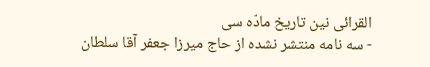القرائی نین تاریخ مادّه سی
- سه نامه منتشر نشده از حاج میرزا جعفر آقا سلطان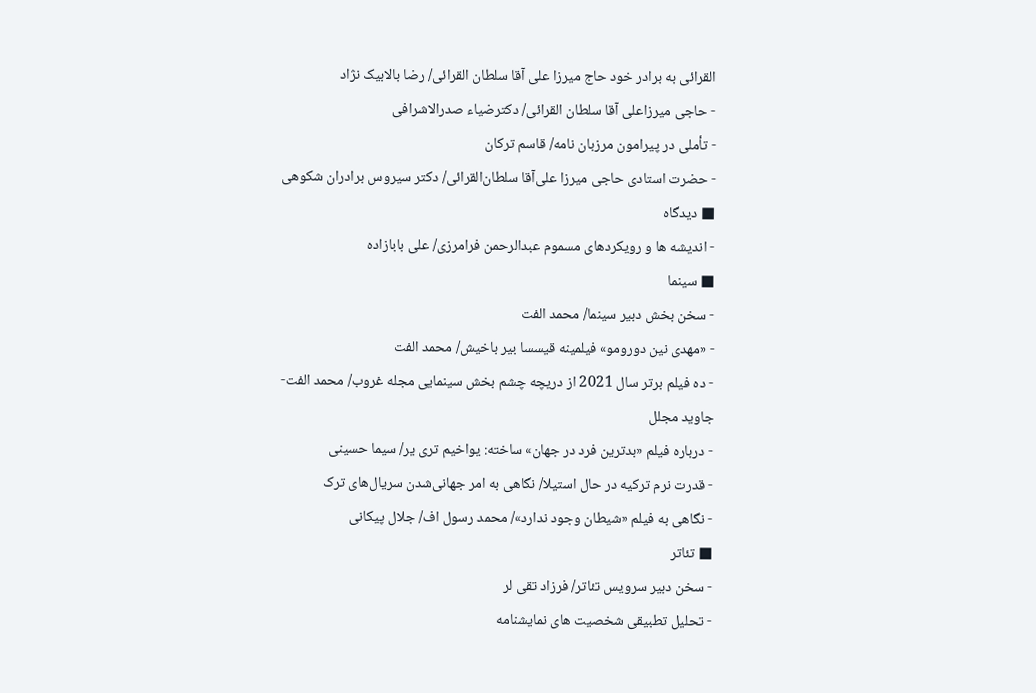القرائی به برادر خود حاج میرزا علی آقا سلطان القرائی/ رضا بالابیک نژاد
- حاجی میرزاعلی آقا سلطان القرائی/ دکترضیاء صدرالاشرافی
- تأملی در پیرامون مرزبان نامه/ قاسم ترکان
- حضرت استادی حاجی میرزا علی‌آقا سلطان‌القرائی/ دکتر سیروس برادران شکوهی
■ دیدگاه
- اندیشه ها و رویکردهای مسموم عبدالرحمن فرامرزی/ علی بابازاده
■ سینما
- سخن بخش دبیر سینما/ محمد الفت
- «مهدی نین دورومو» فیلمینه قیسسا بیر باخیش/ محمد الفت
- ده فیلم برتر سال 2021 از دریچه چشم بخش سینمایی مجله غروب/ محمد الفت- جاوید مجلل
- درباره فیلم «بدترین فرد در جهان» ساخته: یواخیم تری یر/ سیما حسینی
- قدرت نرم ترکیه در حال استیلا/ نگاهی به امر جهانی‌شدن سریال‌های ترک
- نگاهی به فیلم «شیطان وجود ندارد»/ محمد رسول اف/ جلال پیکانی
■ تئاتر
- سخن دبیر سرویس تئاتر/ فرزاد تقی لر
- تحلیل تطبیقی شخصیت های نمایشنامه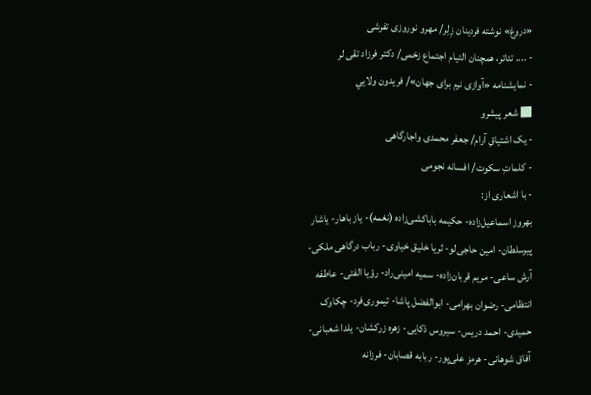«دروغ» نوشته فردینان زِلِر/ مهرو نوروزی تفرشی
- .... تئاتر، همچنان التیام اجتماع زخمی/ دکتر فرزاد تقی لر
- نمایشنامه «آوازی نرم برای جهان»/ فريدون ولايي
■ شعر پیشرو
- یک اشتیاقِ آرام/ جعفر محمدی واجارگاهی
- کلماتِ سکوت/ افسانه نجومی
- با اشعاری از:
بهروز اسماعیل‌زاده- حکیمه‌ باباکشی‌زاده (نغمه)- یاز باهار- یاشار پیرسلطان- امین حاجی‌لو- ثریا خلیق خیاوی- رباب درگاهی ملکی- آرش ساعی- مریم قربان‌زاده- سمیه امینی‌راد- رؤیا الفتی- عاطفه انتظامی- رضوان بهرامی- ابوالفضل پاشا- تیموری‌فرد- چکاوک حمیدی- احمد دریس- سیروس ذکایی- زهره زرکشان- یلدا شعبانی- آفاق شوهانی- هرمز علی‌پور- ربابه قصابان- فرزانه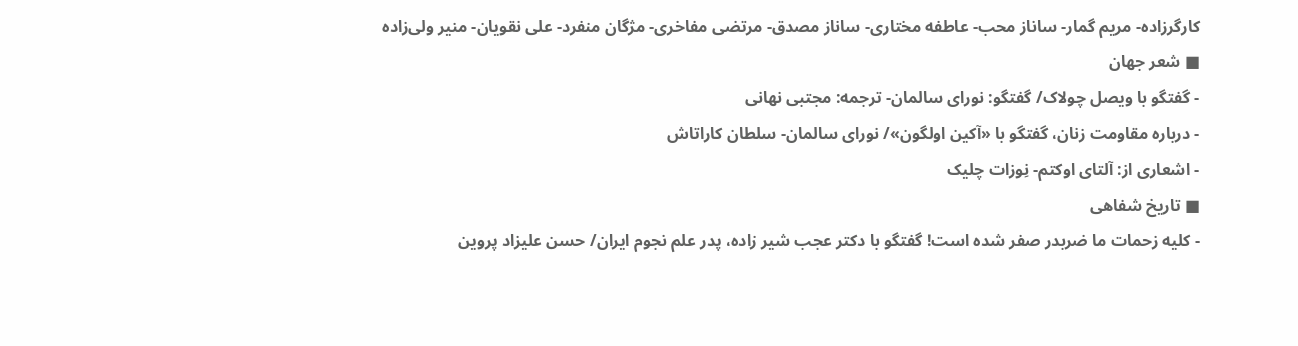کارگرزاده- مریم گمار- ساناز محب- عاطفه مختاری- ساناز مصدق- مرتضی مفاخری- مژگان منفرد- علی نقویان- منیر ولی‌زاده
■ شعر جهان
- گفتگو با ویصل چولاک/ گفتگو: نورای سالمان- ترجمه: مجتبی نهانی
- درباره مقاومت زنان، گفتگو با «آکین اولگون»/ نورای سالمان- سلطان کاراتاش
- اشعاری از: آلتای اوکتم- نِوزات چلیک
■ تاریخ شفاهی
- کلیه زحمات ما ضربدر صفر شده است! گفتگو با دکتر عجب شیر زاده، پدر علم نجوم ایران/ حسن علیزاد پروین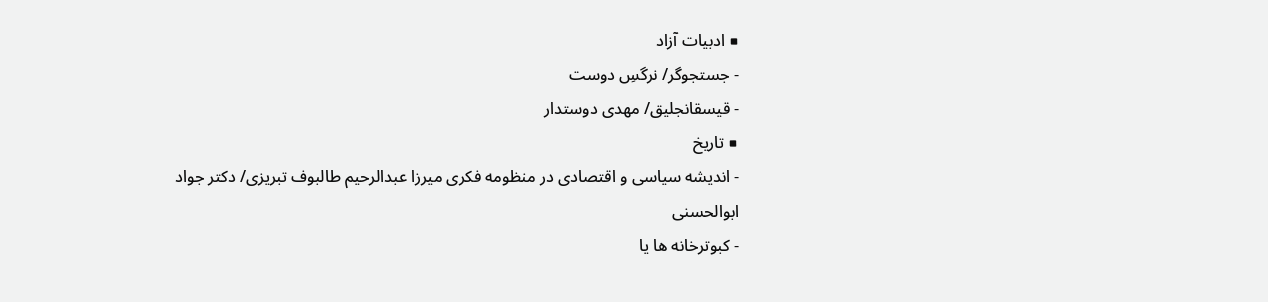■ ادبیات آزاد
- جستجوگر/ نرگسِ دوست
- قیسقانجلیق/ مهدی دوستدار
■ تاریخ
- اندیشه سیاسی و اقتصادی در منظومه فکری میرزا عبدالرحیم طالبوف تبریزی/ دکتر جواد ابوالحسنی
- کبوترخانه ها یا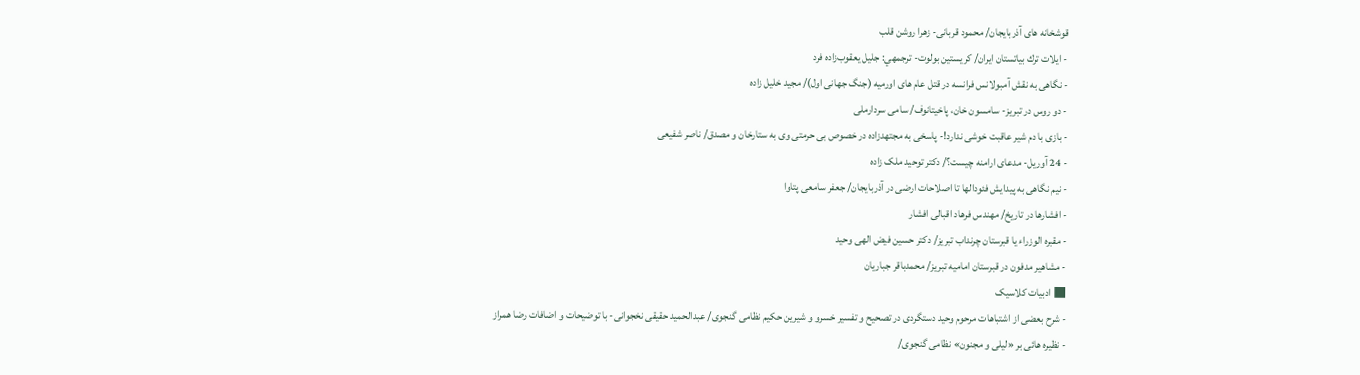قوشخانه های آذربایجان/ محمود قربانی- زهرا روشن قلب
- ایلات ترك بياتستان ايران/ كريستین بولوت- ترجمهي: جليل يعقوب‌زاده‌ فرد
- نگاهی به نقش آمبولانس فرانسه در قتل عام های اورمیه (جنگ جهانی اول)/ مجید خلیل زاده
- دو روس در تبریز- سامسون خان، پاخيتانوف/ سامی سردارملی
- بازی با دم شیر عاقبت خوشی ندارد!- پاسخی به مجتهدزاده در خصوص بی حرمتی وی به ستارخان و مصدق/ ناصر شفیعی
- 24 آوریل- مدعای ارامنه چیست؟/ دکتر توحید ملک زاده
- نیم نگاهی به پیدایش فئودالها تا اصلاحات ارضی در آذربایجان/ جعفر سامعی پتاوا
- افشارها در تاریخ/ مهندس فرهاد اقبالی افشار
- مقبره الوزراء یا قبرستان چرنداب تبریز/ دکتر حسین فیض الهی وحید
- مشاهیر مدفون در قبرستان امامیه تبریز/ محمدباقر جباریان
■ ادبیات کلاسیک
- شرح بعضی از اشتباهات مرحوم وحید دستگردی در تصحیح و تفسیر خسرو و شیرین حکیم نظامی گنجوی/ عبدالحمید حقیقی نخجوانی- با توضیحات و اضافات رضا همراز
- نظیره هائی بر «لیلی و مجنون» نظامی گنجوی/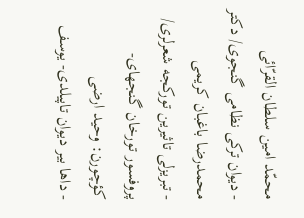محمّد امین سلطان القرّائی
- دیوان ترکی نظامی گنجوی/ دکتر محمدرضا باغبان کریمی
- تبریزلی تاثیرین تورکجه شعرلری/ پروفسور تورخان گنجهای- کؤچورن: وحید ارضی
- داها بیر دیوان تاپیلدی- یوسف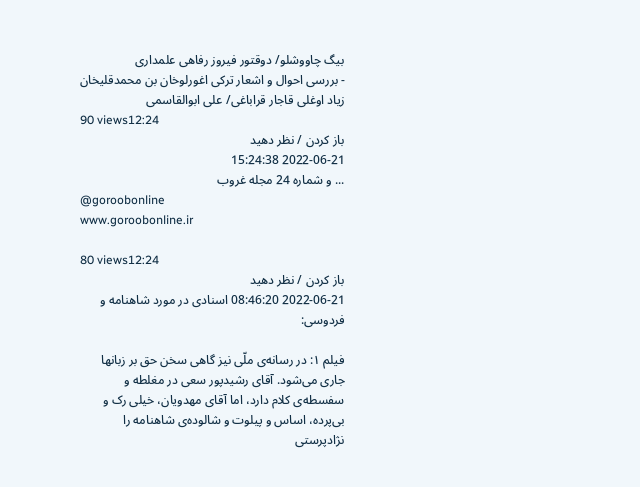بیگ چاووشلو/ دوقتور فیروز رفاهی علمداری
- بررسی احوال و اشعار ترکی اغورلوخان بن محمدقلیخان زیاد اوغلی قاجار قراباغی/ علی ابوالقاسمی
90 views12:24
باز کردن / نظر دهید
2022-06-21 15:24:38
... و شماره 24 مجله غروب
@goroobonline
www.goroobonline.ir

80 views12:24
باز کردن / نظر دهید
2022-06-21 08:46:20 اسنادی در مورد شاهنامه و فردوسی:

فیلم ۱: در رسانه‌ی ملّی نیز گاهی سخن حق بر زبانها جاری می‌شود. آقای رشیدپور سعی در مغلطه و سفسطه‌ی کلام دارد، اما آقای مهدویان، خیلی رک و بی‌پرده، اساس و پیلوت و شالوده‌ی شاهنامه را نژادپرستی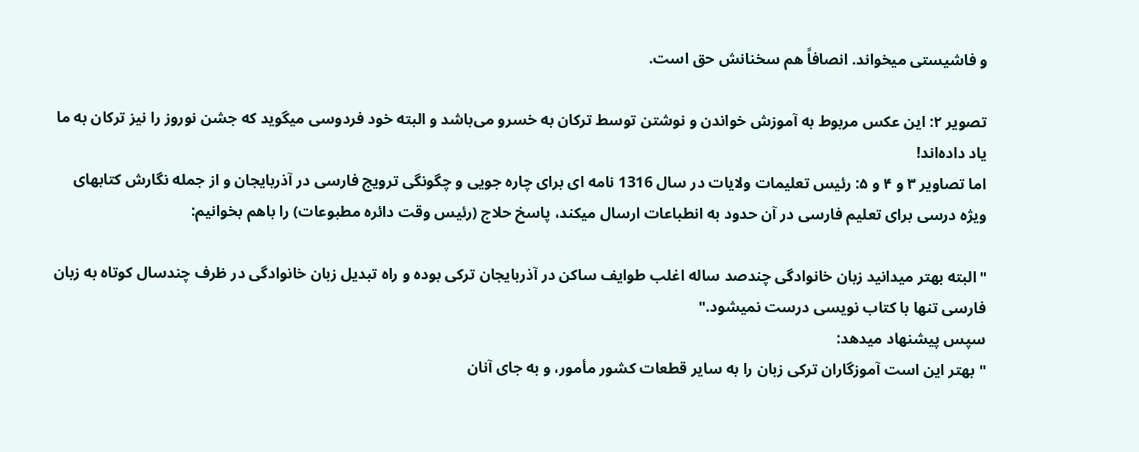و فاشیستی میخواند. انصافاً‌ هم سخنانش حق است.

تصویر ۲: این عکس مربوط به آموزش خواندن و نوشتن توسط ترکان به خسرو می‌باشد و البته خود فردوسی میگوید که جشن نوروز را نیز ترکان به ما یاد داده‌اند!
اما تصاویر ۳ و‌ ۴ و ۵: رئیس تعلیمات ولایات در سال 1316 نامه ای برای چاره جویی و چگونگی ترویج فارسی در آذربایجان و از جمله نگارش کتابهای ویژه درسی برای تعلیم فارسی در آن حدود به انطباعات ارسال میکند، پاسخ حلاج (رئیس وقت دائره مطبوعات) را باهم بخوانیم:

"البته بهتر میدانید زبان خانوادگی چندصد ساله اغلب طوایف ساکن در آذربایجان ترکی بوده و راه تبدیل زبان خانوادگی در ظرف چندسال کوتاه به زبان فارسی تنها با کتاب نویسی درست نمیشود."
سپس پیشنهاد میدهد:
" بهتر این است آموزگاران ترکی زبان را به سایر قطعات کشور مأمور، و به جای آنان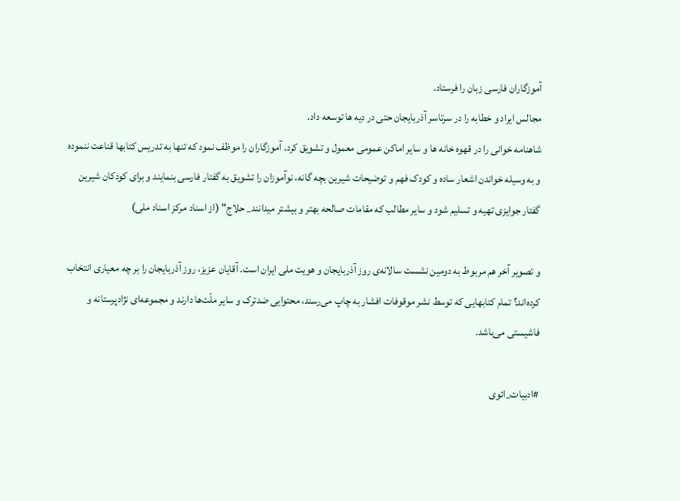آموزگاران فارسی زبان را فرستاد.
مجالس ایراد و خطابه را در سرتاسر آذربایجان حتی در دیه ها توسعه داد.
شاهنامه خوانی را در قهوه خانه ها و سایر اماکن عمومی معمول و تشویق کرد. آموزگاران را موظف نمود که تنها به تدریس کتابها قناعت ننموده و به وسیله خواندن اشعار ساده و کودک فهم و توضیحات شیرین بچه گانه، نوآموزان را تشویق به گفتار فارسی بنمایند و برای کودکان شیرین گفتار جوایزی تهیه و تسلیم شود و سایر مطالب که مقامات صالحه بهتر و بیشتر میدانند_ حلاج" (از اسناد مرکز اسناد ملی)

و تصویر آخر هم مربوط به دومین نشست سالانه‌ی روز آذربایجان و هویت ملی ایران است‌. آقایان عزیز، روز آذربایجان را بر چه معیاری انتخاب کرده‌اند؟ تمام کتابهایی که توسط نشر موقوفات افشار به چاپ می‌رسند، محتوایی ضدترک و سایر ملّت‌ها دارند و مجموعه‌ای نژادپرستانه و فاشیستی می‌باشد.

#ادبیات_ائوی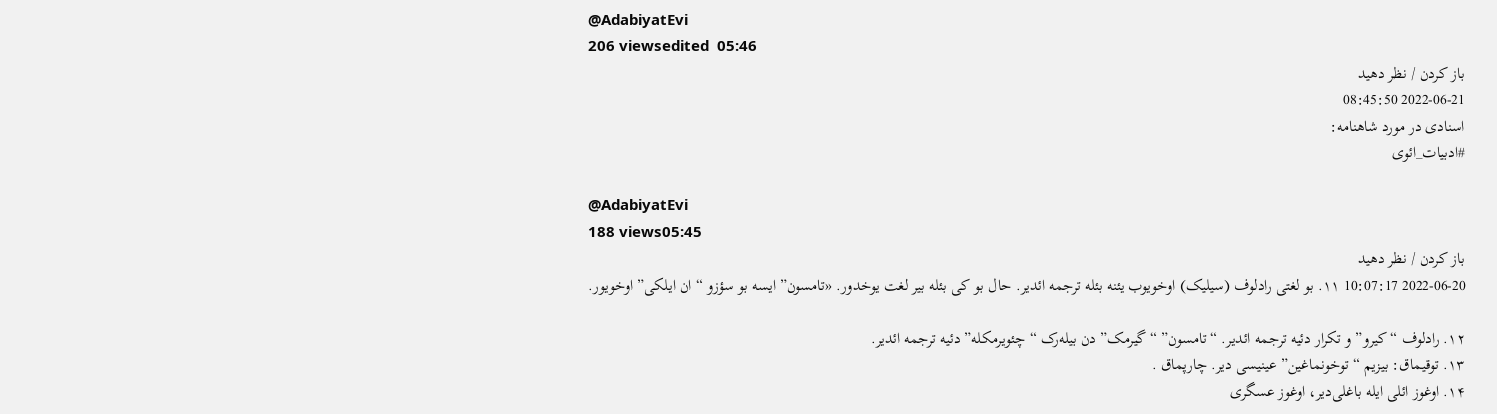@AdabiyatEvi
206 viewsedited  05:46
باز کردن / نظر دهید
2022-06-21 08:45:50
اسنادی در مورد شاهنامه:
#ادبیات_ائوی

@AdabiyatEvi
188 views05:45
باز کردن / نظر دهید
2022-06-20 10:07:17 ۱۱. بو لغتی رادلوف (سیلیک) اوخویوب یئنه بئله ترجمه ائدیر. حال بو کی بئله بیر لغت یوخدور. «تامسون” ایسه بو سؤزو “ان ایلکی” اوخویور.

۱۲. رادلوف “کیرو” و تکرار دئیه ترجمه ائدیر. “تامسون” “گیرمک” دن بیله‌رک “چئویرمکله” دئیه ترجمه ائدیر.
۱۳. توقیماق: بیزیم “توخونماغین” عینیسی دیر. چارپماق .
۱۴. اوغوز ائلی ایله باغلی‌دیر، اوغوز عسگری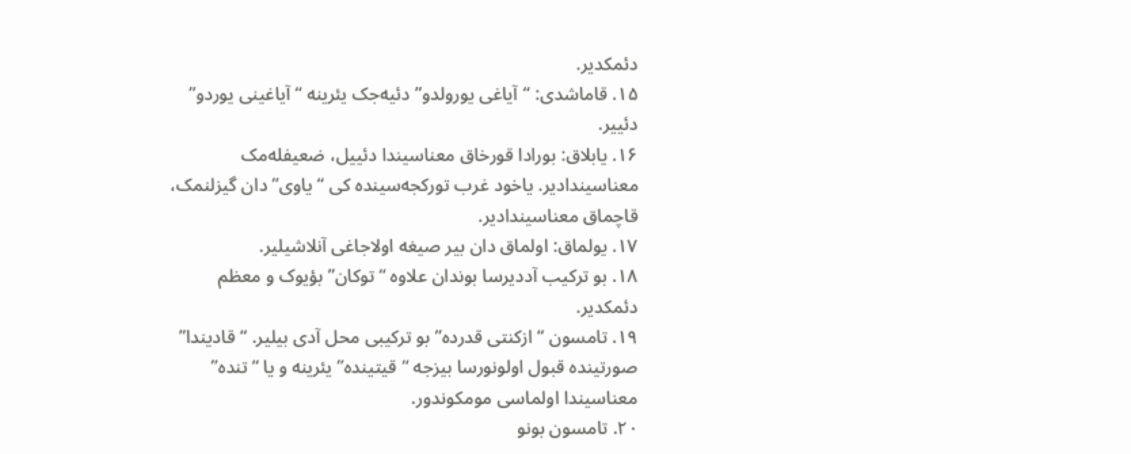دئمکدیر.
۱۵. قاماشدی: “آیاغی یورولدو” دئیه‌جک یئرینه “آیاغینی یوردو” دئییر.
۱۶. یابلاق: بورادا قورخاق معناسیندا دئییل، ضعیفله‌مک معناسیندادیر. یاخود غرب تورکجه‌سینده کی “یاوی” دان گیزلنمک، قاچماق معناسیندادیر.
۱۷. یولماق: اولماق دان بیر صیغه اولاجاغی آنلاشیلیر.
۱۸. بو ترکیب آددیرسا بوندان علاوه “توکان” بؤیوک و معظم دئمکدیر.
۱۹. تامسون “ازکنتی قدرده” بو ترکیبی محل آدی بیلیر. “قادیندا” صورتینده قبول اولونورسا بیزجه “قیتینده” یئرینه و یا “تنده” معناسیندا اولماسی مومکوندور.
۲۰. تامسون بونو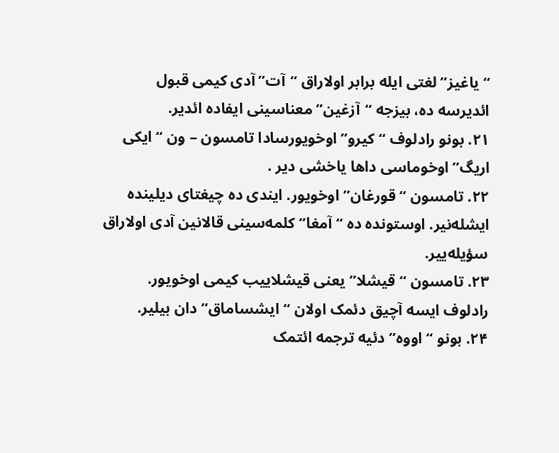“یاغیز” لغتی ایله برابر اولاراق “آت” آدی کیمی قبول ائدیرسه ده، بیزجه “آزغین” معناسینی ایفاده ائدیر.
۲۱. بونو رادلوف “کیرو” اوخویورسادا تامسون – ون “ایکی اریگ” اوخوماسی داها یاخشی دیر .
۲۲. تامسون “قورغان” اوخویور. ایندی ده چیغتای دیلینده ایشله‌نیر. اوستونده ده “آمغا” کلمه‌سینی قالانین آدی اولاراق سؤیله‌ییر.
۲۳. تامسون “قیشلا” یعنی قیشلاییب کیمی اوخویور. رادلوف ایسه آچیق دئمک اولان “ایشساماق” دان بیلیر.
۲۴. بونو “اووه” دئیه ترجمه ائتمک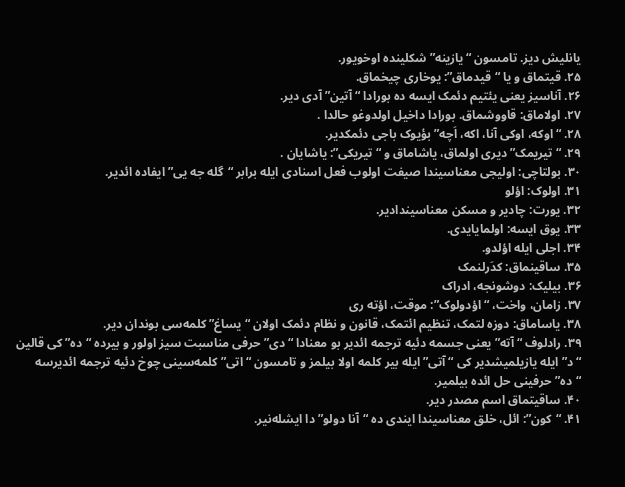یانلیش دیز. تامسون “یازینه” شکلینده اوخویور.
۲۵. قیتماق و یا “قیدماق”: یوخاری چیخماق.
۲۶. آناسیز یعنی یئتیم دئمک ایسه ده بورادا “آتین” آدی دیر.
۲۷. اولاماق: قاووشماق. بورادا داخیل اولدوغو حالدا .
۲۸. “اوکه، اوکی آنا، اکه، اَچه” بؤیوک باجی دئمکدیر.
۲۹. “تیریمک” دیری اولماق، یاشاماق و “تیریکی”: یاشایان .
۳۰. بولتاچی: اولیجی معناسیندا صیفت اولوب فعل اسنادی ایله برابر “گله جه یی” ایفاده ائدیر.
۳۱. اولوک: اؤلو
۳۲. یورت: چادیر و مسکن معناسیندادیر.
۳۳. یوق ایسه: اولمایایدی.
۳۴. اجلی ایله اؤلدو.
۳۵. ساقینماق: کدَرلنمک
۳۶. بیلیک: دوشونجه، ادراک
۳۷. زامان، واخت، “اؤدولوک”: موقت، اؤته ری
۳۸. یاساماق: دوزه لتمک، تنظیم ائتمک، قانون و نظام دئمک اولان “یساغ” کلمه‌سی بوندان دیر.
۳۹. رادلوف “آته” یعنی جسمه دئیه ترجمه ائدیر بو معنادا “دی” حرفی مناسبت سیز اولور و بیرده “ده” کی قالین “د” ایله یازیلمیشدیر کی “آتی” ایله بیر کلمه اولا بیلمز و تامسون “اتی” کلمه‌سینی چوخ دئیه ترجمه ائدیرسه “ده” حرفینی حل ائده بیلمیر.
۴۰. ساقیتماق اسم مصدر دیر.
۴۱. “کون”: ائل، خلق معناسیندا ایندی ده “آنا دولو” دا ایشله‌نیر.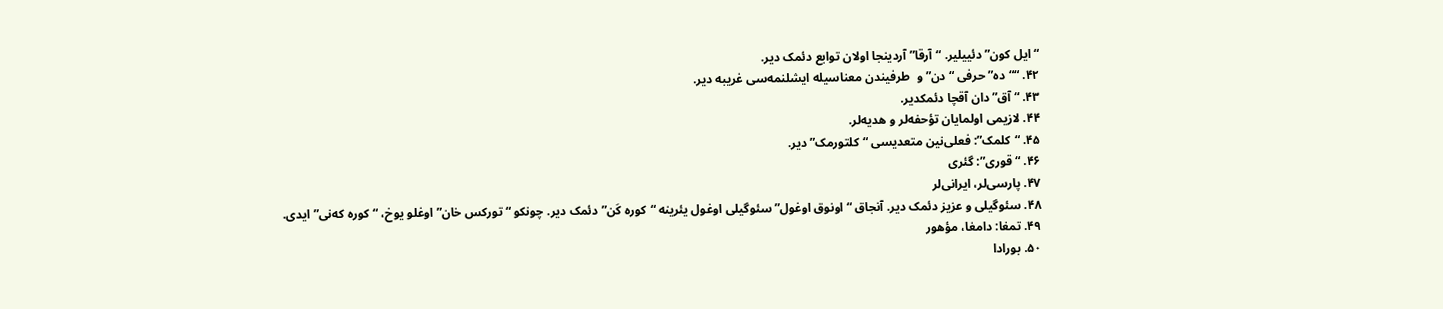“ایل کون” دئییلیر. “آرقا” آردینجا اولان توابع دئمک دیر.
۴۲. ““ده” حرفی “دن” و  طرفیندن معناسیله ایشلنمه‌سی غریبه دیر.
۴۳. “آق” دان آقچا دئمکدیر.
۴۴. لازیمی اولمایان تؤحفه‌لر و هدیه‌لر.
۴۵. “کلمک”: فعلی‌نین متعدیسی “کلتورمک” دیر.
۴۶. “قوری”: گئری
۴۷. پارسی‌لر، ایرانی‌لر
۴۸. سئوگیلی و عزیز دئمک دیر. آنجاق “اونوق اوغول” سئوگیلی اوغول یئرینه “کوره کَن” دئمک دیر. چونکو “تورکس خان” اوغلو یوخ، “کوره که‌نی” ایدی.
۴۹. تمغا: دامغا، مؤهور
۵۰. بورادا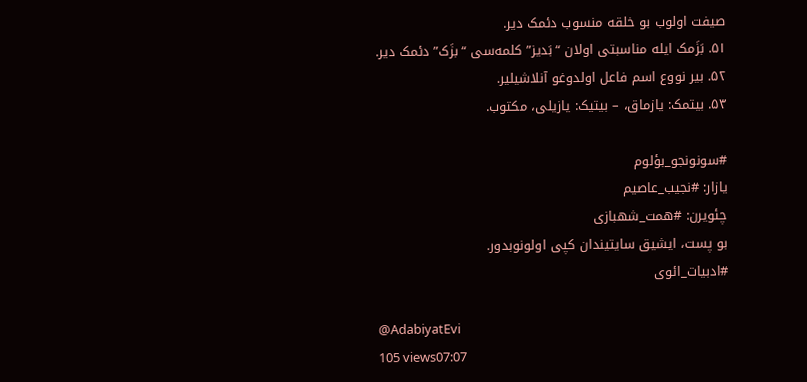صیفت اولوب بو خلقه منسوب دئمک دیر.
۵۱. بَزَمک ایله مناسبتی اولان “بَدیز” کلمه‌سی “بزَک” دئمک دیر.
۵۲. بیر نووع اسم فاعل اولدوغو آنلاشیلیر.
۵۳. بیتمک: یازماق، – بیتیک: یازیلی، مکتوب.

#سونونجو_بؤلوم
یازار: #نجیب_عاصیم
چئویرن: #همت_شهبازی
بو پست، ایشیق سایتیندان کپی اولونوبدور.
#ادبیات_ائوى

@AdabiyatEvi
105 views07:07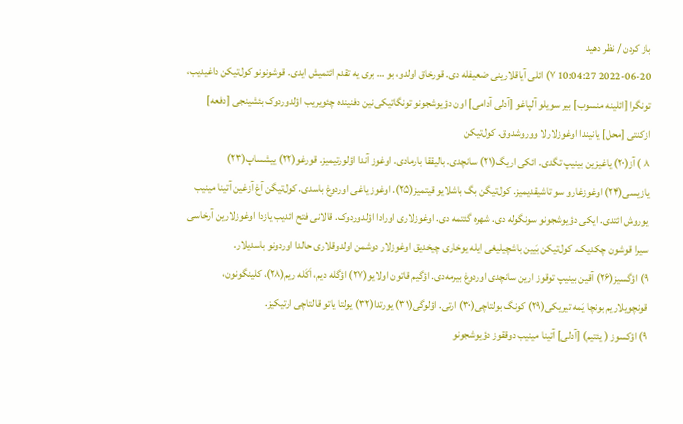باز کردن / نظر دهید
2022-06-20 10:04:27 ۷) ائلی آیاقلارینی ضعیفله دی. قورخاق اولدو، بو … بری یه تقدم ائتمیش ایدی. قوشونونو کول‌تیکن داغیدیب، تونگرا [ائلینه منسوب] بیر سویلو آلپاغو [آدلی آدامی] اون دؤیوشجونو تونگاتیکی‌نین دفنینده چئویریب اؤلدوردوک بئشینجی [دفعه] ازکنتی [محل] یانیندا اوغوزلارلا ووروشدوق. کول‌تیکن
۸ ) آز(۲۰) یاغیزین بینیپ تگدی. ائکی اریگ(۲۱) سانچدی. بالیققا بارمادی. اوغوز آندا اؤلورتیمیز. قورغو(۲۲) ییشساپ(۲۳) یازیسی(۲۴) اوغوزغارو سو تاشیقدیمیز. کول‌تیگن بگ باشلایو قیتمیز(۲۵). اوغوز یاغی اوردوغ باسدی. کول‌تیگن آغ آزغین آتینا مینیب یوروش ائتدی. ایکی دؤیوشجونو سونگوله دی. شهره گئتمه دی. اوغوزلاری اورادا اؤلدوردوک. قالانی فتح ائدیب یازدا اوغوزلارین آرخاسی سیرا قوشون چکدیک. کول‌تیکن بَیین باشچیلیغی ایله یوخاری چیخدیق اوغوزلار دوشمن اولدوقلاری حالدا اوردونو باسدیلار.
۹) اؤگسیز(۲۶) آقین بینیپ توقوز ارین سانچدی اوردوغ بیرمه‌دی. اؤگیم قاتون اولایو(۲۷) اؤگله دیم، اَکَله ریم(۲۸)، کلینگونون، قونچویلاریم بونچا یَمه تیریکی(۲۹) کونگ بولتاچی(۳۰) ارتی. اؤلوگی(۳۱) یورتدا(۳۲) یولتا یاتو قالتاچی ارتیکیز.
۹) اؤکسوز ( یئتیم) [آدلی] آتینا مینیب دوققوز دؤیوشجونو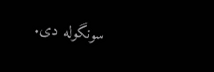سونگوله دی.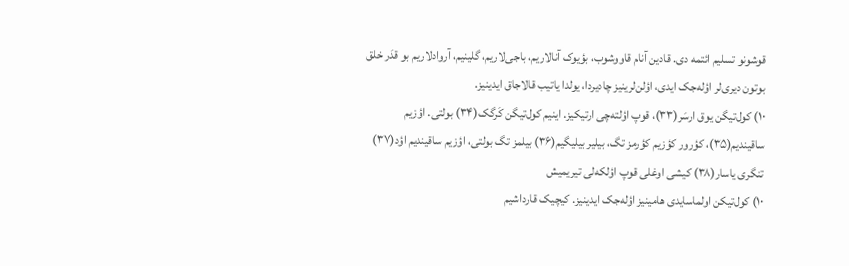قوشونو تسلیم ائتمه دی. قادین آنام قاووشوب، بؤیوک آنالاریم، باجی‌لاریم، گلینیم، آروادلاریم بو قدَر خلق بوتون دیری‌لر اؤله‌جک ایدی، اؤلن‌لرینیز چادیردا، یولدا یاتیب قالاجاق ایدینیز.
۱۰) کول‌تیگن یوق ارسَر(۳۳)، قوپ اؤلته‌چی ارتیکیز. اینیم کول‌تیگن کَرگک(۳۴) بولتی. اؤزیم ساقیندیم(۳۵)، کؤرور کؤزیم کؤرمز تگ، بیلیر بیلیگیم(۳۶) بیلمز تگ بولتی، اؤزیم ساقیندیم اؤد(۳۷) تنگری یاسار(۳۸) کیشی اوغلی قوپ اؤلکه‌لی تیریمیش
۱۰) کول‌تیکن اولماسایدی هامینیز اؤله‌جک ایدینیز. کیچیک قارداشیم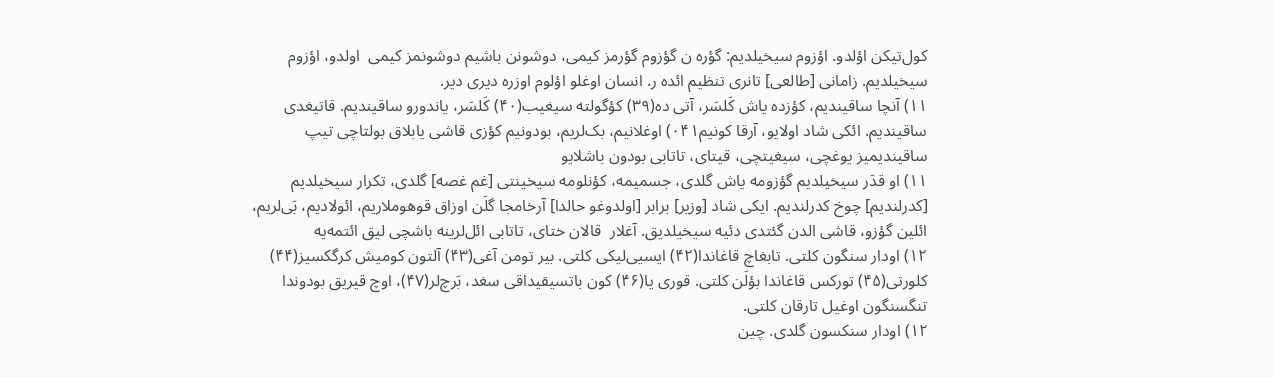کول‌تیکن اؤلدو. اؤزوم سیخیلدیم: گؤره ن گؤزوم گؤرمز کیمی، دوشونن باشیم دوشونمز کیمی  اولدو، اؤزوم سیخیلدیم. زامانی [طالعی] تانری تنظیم ائده ر. انسان اوغلو اؤلوم اوزره دیری دیر.
۱۱) آنچا ساقیندیم، کؤزده یاش کَلسَر، آتی ده(۳۹) کؤگولته سیغیب(۴۰) کَلسَر، یاندورو ساقیندیم. قاتیغدی ساقیندیم. ائکی شاد اولایو، آرقا کونیم۰۴۱) اوغلانیم، بک‌لریم، بودونیم کؤزی قاشی یابلاق بولتاچی تیپ ساقیندیمیز یوغچی، سیغیتچی، قیتای، تاتابی بودون باشلایو
۱۱) او قدَر سیخیلدیم گؤزومه یاش گلدی، جسمیمه، کؤنلومه سیخینتی [غم غصه] گلدی، تکرار سیخیلدیم [کدرلندیم] چوخ کدرلندیم. ایکی شاد [وزیر] برابر [اولدوغو حالدا] آرخامجا گلَن اوزاق قوهوملاریم، ائولادیم، بَی‌لریم، ائلین گؤزو، قاشی الدن گئتدی دئیه سیخیلدیق. آغلار  قالان ختای، تاتابی ائل‌لرینه باشچی لیق ائتمه‌یه
۱۲) اودار سنگون کلتی. تابغاچ قاغاندا(۴۲) ایسیی‌لیکی کلتی. بیر تومن آغی(۴۳) آلتون کومیش کرگکسیز(۴۴) کلورتی(۴۵) تورکس قاغاندا بؤلَن کلتی. قوری یا(۴۶) کون باتسیقیداقی سغد، بَرچ‌لر(۴۷)، اوچ قیریق بودوندا تنگسنگون اوغیل تارقان کلتی.
۱۲) اودار سنکسون گلدی. چین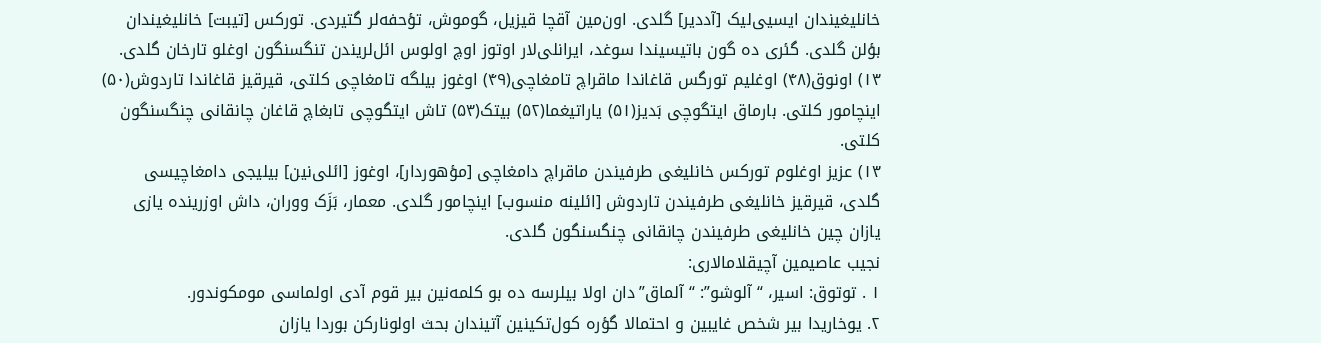خانلیغیندان ایسیی‌لیک [آددیر] گلدی. اون‌مین آقچا قیزیل، گوموش، تؤحفه‌لر گتیردی. تورکس [تیبت] خانلیغیندان بؤلن گلدی. گئری ده گون باتیسیندا سوغد، ایرانلی‌لار اوتوز اوچ اولوس ائل‌لریندن تنگسنگون اوغلو تارخان گلدی.
۱۳) اونوق(۴۸) اوغلیم تورگس قاغاندا ماقراچ تامغاچی(۴۹) اوغوز بیلگه تامغاچی کلتی، قیرقیز قاغاندا تاردوش(۵۰) اینچامور کلتی. بارماق ایتگوچی بَدیز(۵۱) یاراتیغما(۵۲) بیتک(۵۳) تاش ایتگوچی تابغاچ قاغان چانقانی چنگسنگون کلتی.
۱۳) عزیز اوغلوم تورکس خانلیغی طرفیندن ماقراچ دامغاچی [مؤهوردار]، اوغوز [ائلی‌نین] بیلیجی دامغاچیسی گلدی، قیرقیز خانلیغی طرفیندن تاردوش [ائلینه منسوب] اینچامور گلدی. معمار، بَزَک ووران، داش اوزرینده یازی یازان چین خانلیغی طرفیندن چانقانی چنگسنگون گلدی.
نجیب عاصیمین آچیقلامالاری:
۱ . توتوق: اسیر، “آلوشو”: “آلماق”دان اولا بیلرسه ده بو کلمه‌نین بیر قوم آدی اولماسی مومکوندور.
۲. یوخاریدا بیر شخص غایبین و احتمالا گؤره کول‌تکینین آتیندان بحث اولونارکن بوردا یازان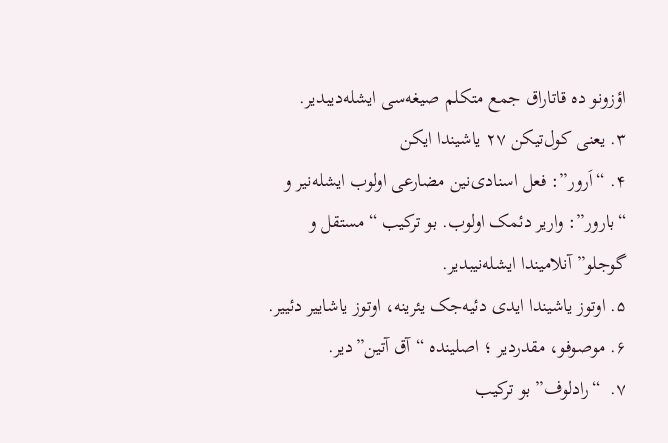اؤزونو ده قاتاراق جمع متکلم صیغه‌سی ایشله‌دیبدیر.
۳. یعنی کول‌تیکن ۲۷ یاشیندا ایکن
۴. “اَرور”: فعل اسنادی‌نین مضارعی اولوب ایشله‌نیر و “بارور”: واریر دئمک اولوب. بو ترکیب “مستقل و گوجلو” آنلامیندا ایشله‌نیبدیر.
۵. اوتوز یاشیندا ایدی دئیه‌جک یئرینه، اوتوز یاشاییر دئییر.
۶. موصوفو، مقدردیر ؛ اصلینده “آق آتین”دیر.
۷.  “رادلوف” بو ترکیب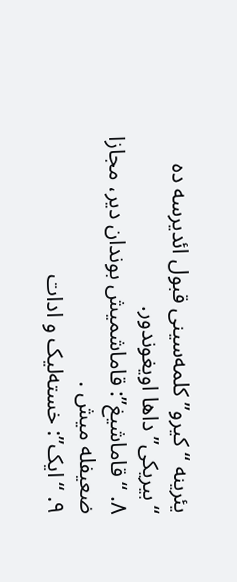یئرینه “کیرو” کلمه‌سینی قبول ائدیرسه ده “بیریکی” داها اویغوندور.
۸. “قاماشیغ”: قاماشمیش بوندان دیر، مجازا ضعیفله میش .
۹. “ایک”: خسته‌لیک و ادات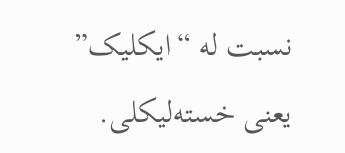نسبت له “ایکلیک” یعنی خسته‌لیکلی.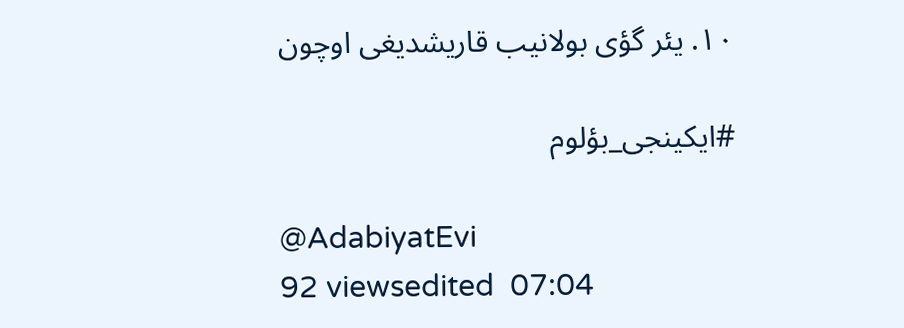۱۰. یئر گؤی بولانیب قاریشدیغی اوچون

#ایکینجی_بؤلوم

@AdabiyatEvi
92 viewsedited  07:04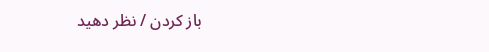باز کردن / نظر دهید